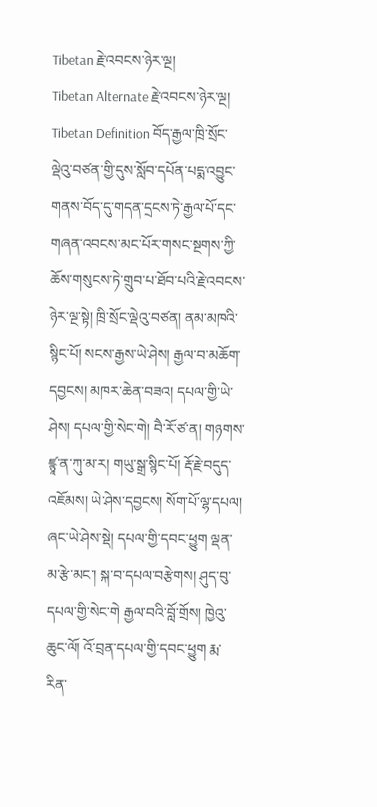Tibetan རྗེ་འབངས་ཉེར་ལྔ།
Tibetan Alternate རྗེ་འབངས་ཉེར་ལྔ།
Tibetan Definition བོད་རྒྱལ་ཁྲི་སྲོང་ལྡེའུ་བཙན་གྱི་དུས་སློབ་དཔོན་པདྨ་འབྱུང་གནས་བོད་དུ་གདན་དྲངས་ཏེ་རྒྱལ་པོ་དང་གཞན་འབངས་མང་པོར་གསང་སྔགས་ཀྱི་ཆོས་གསུངས་ཏེ་གྲུབ་པ་ཐོབ་པའི་རྗེ་འབངས་ཉེར་ལྔ་སྟེ། ཁྲི་སྲོང་ལྡེའུ་བཙན། ནམ་མཁའི་སྙིང་པོ། སངས་རྒྱས་ཡེ་ཤེས། རྒྱལ་བ་མཆོག་དབྱངས། མཁར་ཆེན་བཟའ། དཔལ་གྱི་ཡེ་ཤེས། དཔལ་གྱི་སེང་གེ། བཻ་རོ་ཙ་ན། གཉགས་ཛྙཱ་ན་ཀུ་མ་ར། གཡུ་སྒྲ་སྙིང་པོ། རྡོ་རྗེ་བདུད་འཇོམས། ཡེ་ཤེས་དབྱངས། སོག་པོ་ལྷ་དཔལ། ཞང་ཡེ་ཤེས་སྡེ། དཔལ་གྱི་དབང་ཕྱུག ལྡན་མ་རྩེ་མང་། སྐ་བ་དཔལ་བརྩེགས། ཤུད་བུ་དཔལ་གྱི་སེང་གེ རྒྱལ་བའི་བློ་གྲོས། ཁྱེའུ་ཆུང་ལོ། འོ་བྲན་དཔལ་གྱི་དབང་ཕྱུག རྨ་རིན་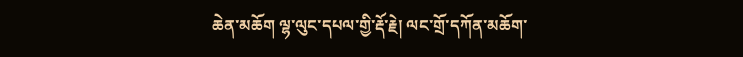ཆེན་མཆོག ལྷ་ལུང་དཔལ་གྱི་རྡོ་རྗེ། ལང་གྲོ་དཀོན་མཆོག་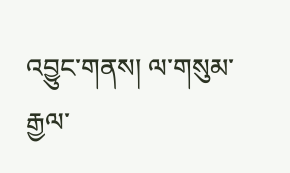འབྱུང་གནས། ལ་གསུམ་རྒྱལ་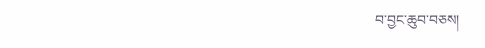བ་བྱང་ཆུབ་བཅས།